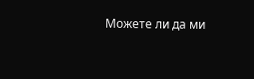Можете ли да ми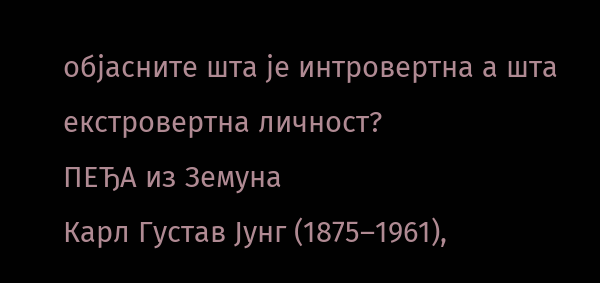објасните шта је интровертна а шта екстровертна личност?
ПЕЂА из Земуна
Карл Густав Јунг (1875–1961),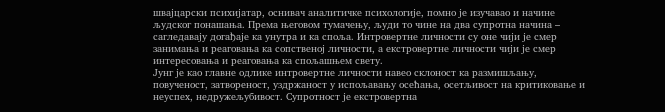швајцарски психијатар, оснивач аналитичке психологије, помно је изучавао и начине људског понашања. Према његовом тумачењу, људи то чине на два супротна начина – сагледавају догађаје ка унутра и ка споља. Интровертне личности су оне чији је смер занимања и реаговања ка сопственој личности, а екстровертне личности чији је смер интересовања и реаговања ка спољашњем свету.
Јунг је као главне одлике интровертне личности навео склоност ка размишљању, повученост, затвореност, уздржаност у испољавању осећања, осетљивост на критиковање и неуспех, недружељубивост. Супротност је екстровертна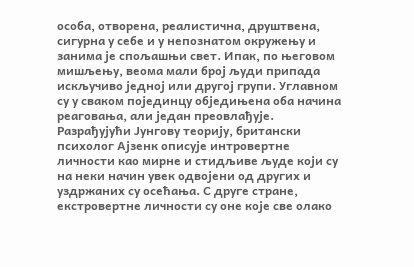особа, отворена, реалистична, друштвена, сигурна у себе и у непознатом окружењу и занима је спољашњи свет. Ипак, по његовом мишљењу, веома мали број људи припада искључиво једној или другој групи. Углавном су у сваком појединцу обједињена оба начина реаговања, али један преовлађује.
Разрађујући Јунгову теорију, британски психолог Ајзенк описује интровертне личности као мирне и стидљиве људе који су на неки начин увек одвојени од других и уздржаних су осећања. С друге стране, екстровертне личности су оне које све олако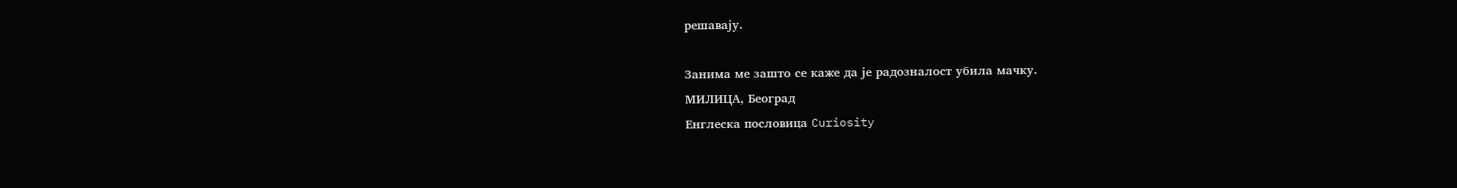решавају.

Занима ме зашто се каже да је радозналост убила мачку.
МИЛИЦА, Београд
Енглеска пословица Curiosity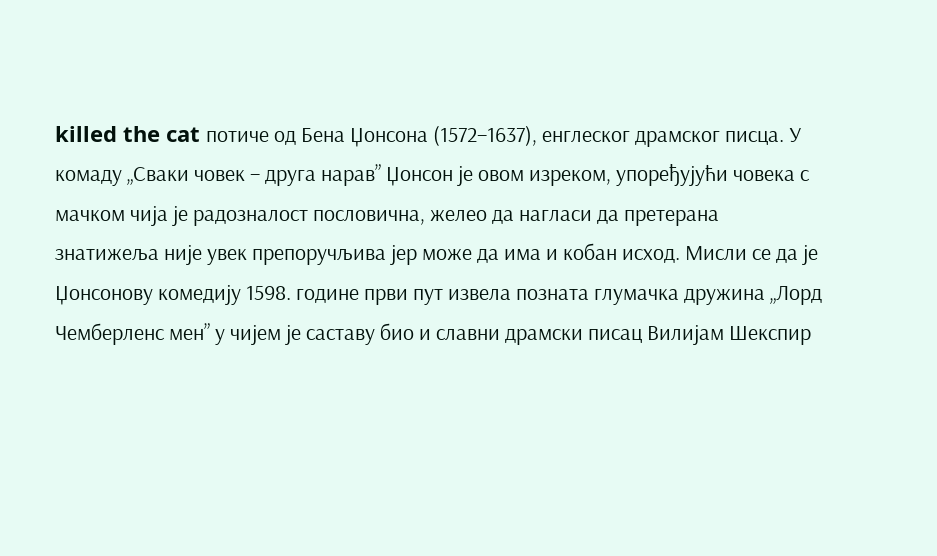killed the cat потиче од Бена Џонсона (1572–1637), енглеског драмског писца. У комаду „Сваки човек – друга нарав” Џонсон је овом изреком, упоређујући човека с мачком чија је радозналост пословична, желео да нагласи да претерана знатижеља није увек препоручљива јер може да има и кобан исход. Мисли се да је Џонсонову комедију 1598. године први пут извела позната глумачка дружина „Лорд Чемберленс мен” у чијем је саставу био и славни драмски писац Вилијам Шекспир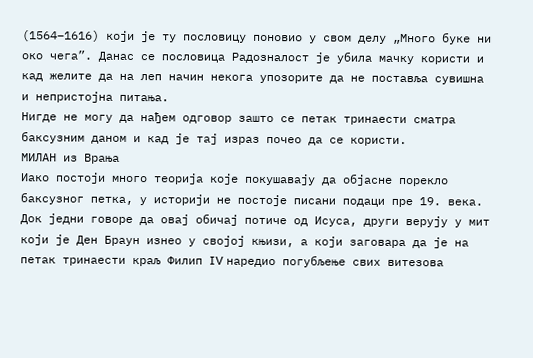(1564–1616) који је ту пословицу поновио у свом делу „Много буке ни око чега”. Данас се пословица Радозналост је убила мачку користи и кад желите да на леп начин некога упозорите да не поставља сувишна и непристојна питања.
Нигде не могу да нађем одговор зашто се петак тринаести сматра баксузним даном и кад је тај израз почео да се користи.
МИЛАН из Врања
Иако постоји много теорија које покушавају да објасне порекло баксузног петка, у историји не постоје писани подаци пре 19. века. Док једни говоре да овај обичај потиче од Исуса, други верују у мит који је Ден Браун изнео у својој књизи, а који заговара да је на петак тринаести краљ Филип IV наредио погубљење свих витезова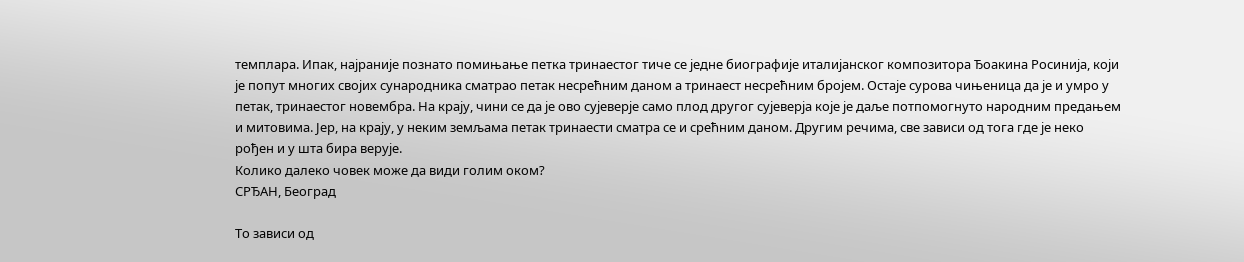темплара. Ипак, најраније познато помињање петка тринаестог тиче се једне биографије италијанског композитора Ђоакина Росинија, који је попут многих својих сународника сматрао петак несрећним даном а тринаест несрећним бројем. Остаје сурова чињеница да је и умро у петак, тринаестог новембра. На крају, чини се да је ово сујеверје само плод другог сујеверја које је даље потпомогнуто народним предањем и митовима. Јер, на крају, у неким земљама петак тринаести сматра се и срећним даном. Другим речима, све зависи од тога где је неко рођен и у шта бира верује.
Колико далеко човек може да види голим оком?
СРЂАН, Београд

То зависи од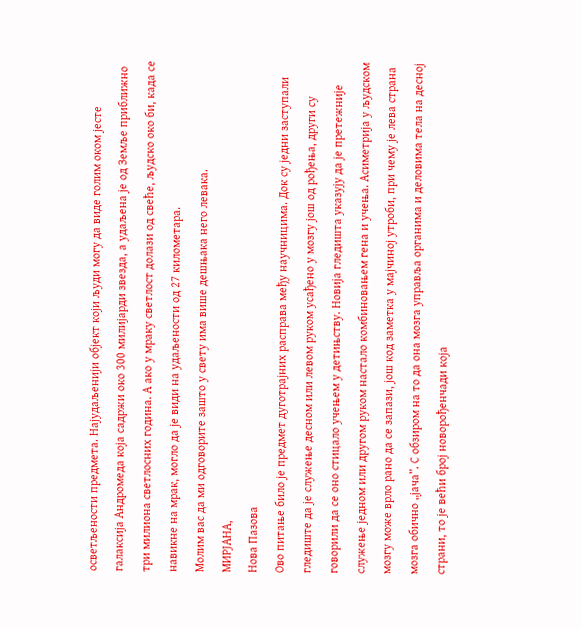осветљености предмета. Најудаљенији објект који људи могу да виде голим оком јесте галаксија Андромеда која садржи око 300 милијарди звезда, а удаљена је од Земље приближно три милиона светлосних година. А ако у мраку светлост долази од свеће, људско око би, када се навикне на мрак, могло да је види на удаљености од 27 километара.
Молим вас да ми одговорите зашто у свету има више дешњака него левака.
МИРЈАНА,
Нова Пазова
Ово питање било је предмет дуготрајних расправа међу научницима. Док су једни заступали гледиште да је служење десном или левом руком усађено у мозгу још од рођења, други су говорили да се оно стицало учењем у детињству. Новија гледишта указују да је претежније служење једном или другом руком настало комбиновањем гена и учења. Асиметрија у људском мозгу може врло рано да се запази, још код заметка у мајчиној утроби, при чему је лева страна мозга обично „јача”. С обзиром на то да она мозга управља органима и деловима тела на десној страни, то је већи број новорођенчади која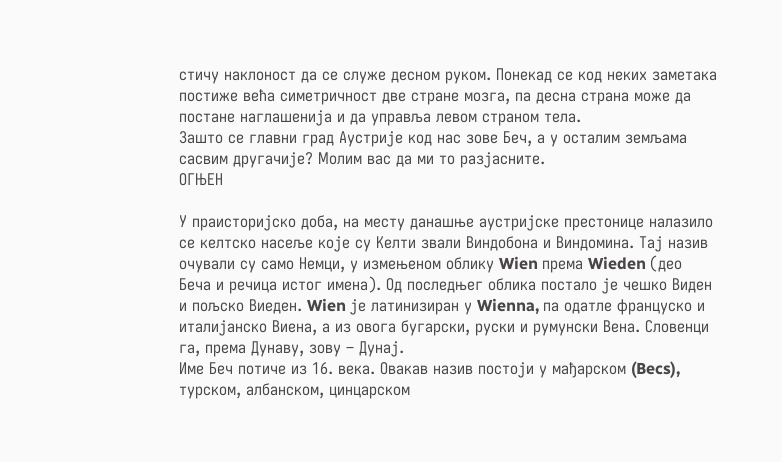стичу наклоност да се служе десном руком. Понекад се код неких заметака постиже већа симетричност две стране мозга, па десна страна може да постане наглашенија и да управља левом страном тела.
Зашто се главни град Аустрије код нас зове Беч, а у осталим земљама сасвим другачије? Молим вас да ми то разјасните.
ОГЊЕН

У праисторијско доба, на месту данашње аустријске престонице налазило се келтско насеље које су Келти звали Виндобона и Виндомина. Тај назив очували су само Немци, у измењеном облику Wien према Wieden (део Беча и речица истог имена). Од последњег облика постало је чешко Виден и пољско Виеден. Wien је латинизиран у Wienna, па одатле француско и италијанско Виена, а из овога бугарски, руски и румунски Вена. Словенци га, према Дунаву, зову – Дунај.
Име Беч потиче из 16. века. Овакав назив постоји у мађарском (Becs), турском, албанском, цинцарском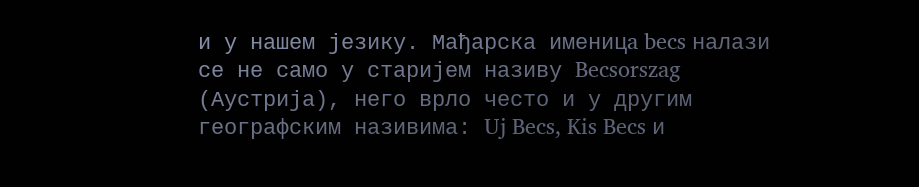и у нашем језику. Мађарска именицa becs налази се не само у старијем називу Becsorszag (Аустрија), него врло често и у другим географским називима: Uj Becs, Kis Becs и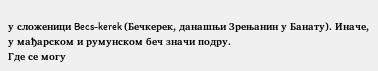у сложеници Becs-kerek (Бечкерек, данашњи Зрењанин у Банату). Иначе, у мађарском и румунском беч значи подру.
Где се могу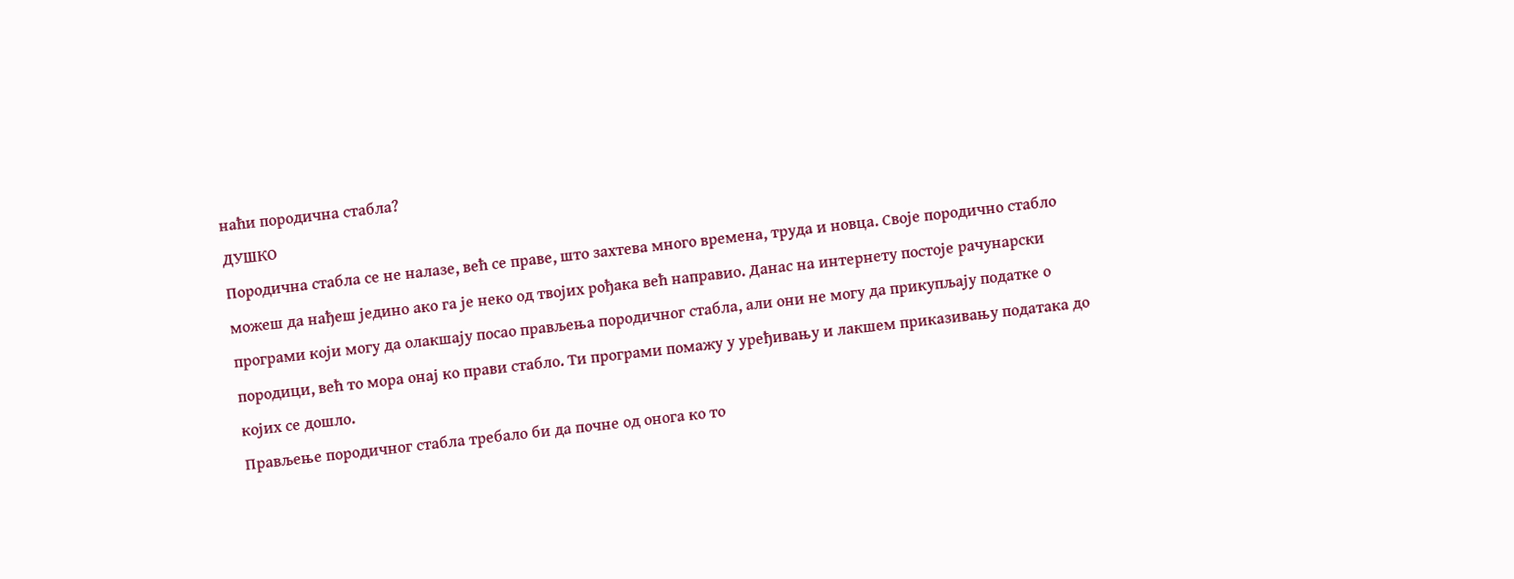наћи породична стабла?
ДУШКО
Породична стабла се не налазе, већ се праве, што захтева много времена, труда и новца. Своје породично стабло можеш да нађеш једино ако га је неко од твојих рођака већ направио. Данас на интернету постоје рачунарски програми који могу да олакшају посао прављења породичног стабла, али они не могу да прикупљају податке о породици, већ то мора онај ко прави стабло. Ти програми помажу у уређивању и лакшем приказивању података до којих се дошло.
Прављење породичног стабла требало би да почне од онога ко то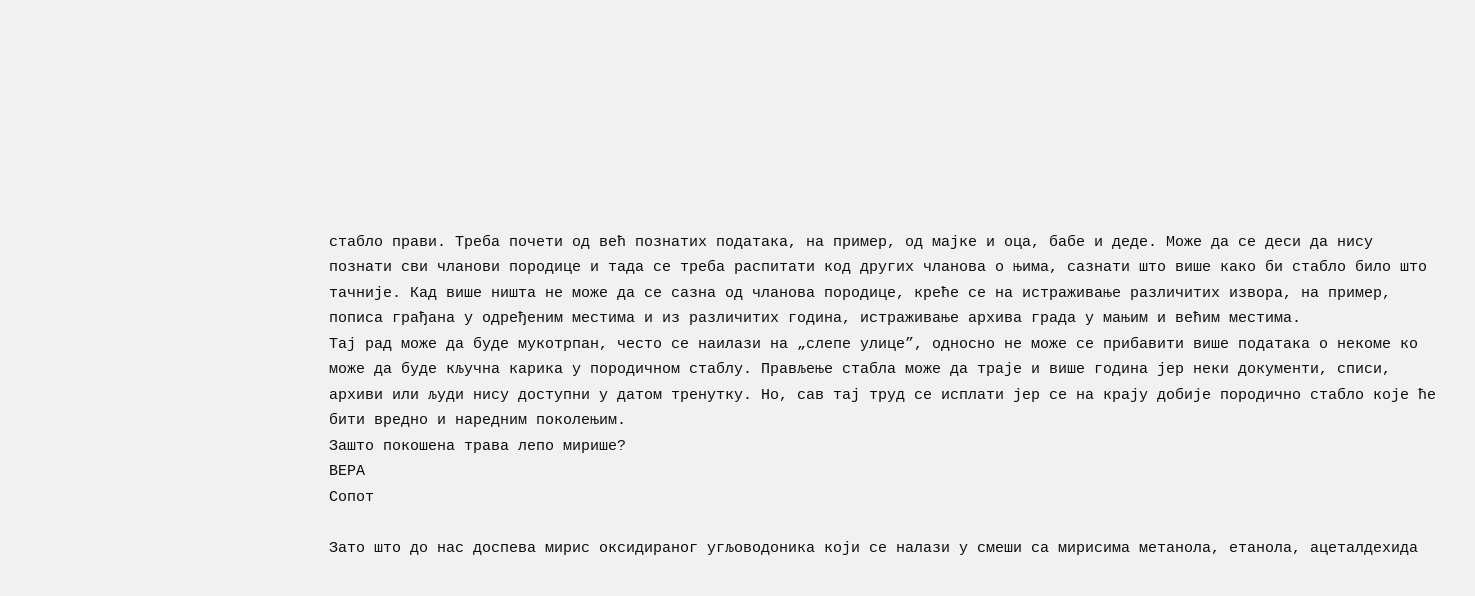стабло прави. Треба почети од већ познатих података, на пример, од мајке и оца, бабе и деде. Може да се деси да нису познати сви чланови породице и тада се треба распитати код других чланова о њима, сазнати што више како би стабло било што тачније. Кад више ништа не може да се сазна од чланова породице, креће се на истраживање различитих извора, на пример, пописа грађана у одређеним местима и из различитих година, истраживање архива града у мањим и већим местима.
Тај рад може да буде мукотрпан, често се наилази на „слепе улице”, односно не може се прибавити више података о некоме ко може да буде кључна карика у породичном стаблу. Прављење стабла може да траје и више година јер неки документи, списи, архиви или људи нису доступни у датом тренутку. Но, сав тај труд се исплати јер се на крају добије породично стабло које ће бити вредно и наредним поколењим.
Зашто покошена трава лепо мирише?
ВЕРА
Сопот

Зато што до нас доспева мирис оксидираног угљоводоника који се налази у смеши са мирисима метанола, етанола, ацеталдехида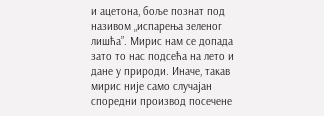и ацетона, боље познат под називом „испарења зеленог лишћа”. Мирис нам се допада зато то нас подсећа на лето и дане у природи. Иначе, такав мирис није само случајан споредни производ посечене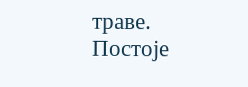траве. Постоје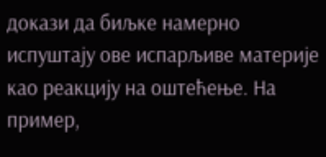докази да биљке намерно испуштају ове испарљиве материје као реакцију на оштећење. На пример,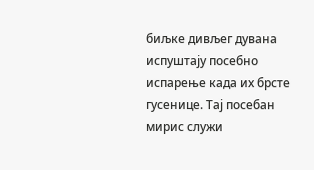биљке дивљег дувана испуштају посебно испарење када их брсте гусенице. Тај посебан мирис служи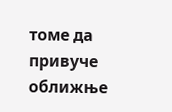томе да привуче оближње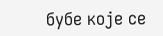бубе које се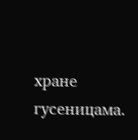хране гусеницама.